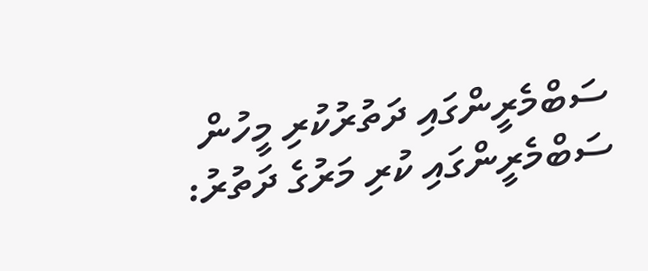ސަބްމެރީންގައި ދަތުރުކުރި މީހުން
ސަބްމެރީންގައި ކުރި މަރުގެ ދަތުރު: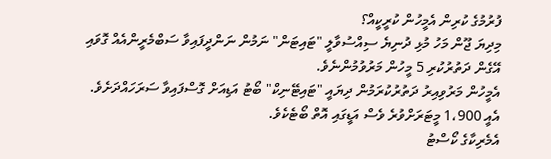ފުރުމުގެ ކުރިން އެމީހުން ކުރީކީއް؟
މިދިޔަ ޖޫން މަހު މުޅި ދުނިޔެ ސިއްސުވާލީ "ޓައިޓަން" ނަމުން ނަންދީފައިވާ ސަބްމެރީންއެއް ގޮވައި އޭގެން ދަތުރުކުރި 5 މީހުން މަރުވުމުންނެވެ.
އެމީހުން މަރުވިއިރު ދަތުރުކުރަމުން ދިޔައީ "ޓައިޓޭނިކް" ބޯޓު އަޑިއަށް ގޮސްފައިވާ ސަރަހައްދަށެވެ. އެއީ 1،900 މީޓަރަށްވުރެ ވެސް އަޑީގައި އޮތް ބޯޓެކެވެ.
އެމެރިކާގެ ކޯސްޓު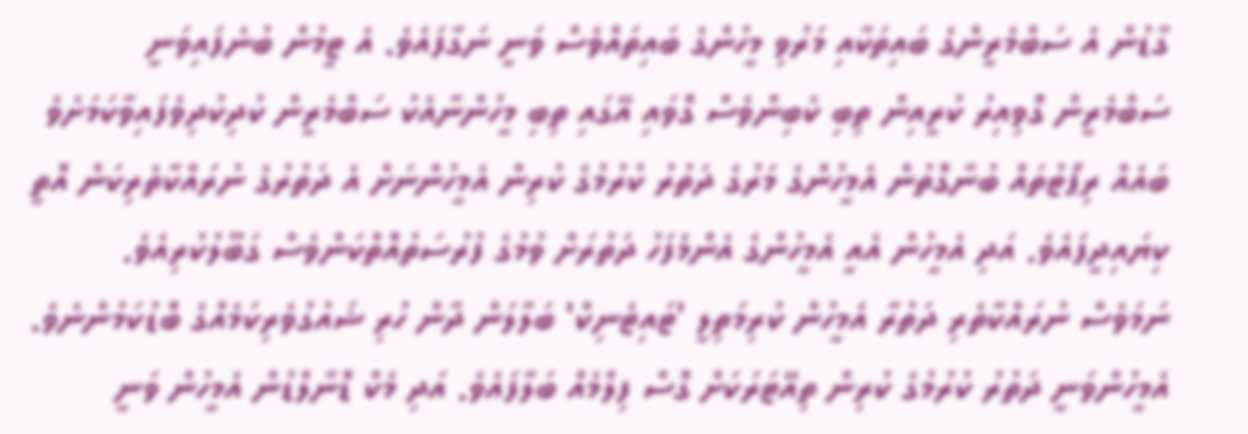ގާޑުން އެ ސަބްމެރީންގެ ބައިތަކާއި މަރުވި މީހުންގެ ބައިތައްވެސް ވަނީ ނަގާފައެވެ. އެ ޓީމުން ބުނެފައިވަނީ ސަބްމެރީން ގޮވިއިރު ކުރީއިން ތިބި ކެބިންވެސް ގޮވައި އޭގައި ތިބި މީހުންނާއެކު ސަބްމެރީން ކުދިކުދިވެފައިވާކަމަށެވެ
ބައެއް ރިޕޯޓުތައް ބުނާގޮތުން އެމީހުންގެ މަރުގެ ދަތުރު ކުރުމުގެ ކުރިން އެމީހުންނަށް އެ ދަތުރުގެ ނުރައްކާތެރިކަން އޮތީ ކިޔައިދީފައެވެ. އަދި އެމީހުން އެއީ އެމީހުންގެ އެންމެފަހު ދަތުރަށް ވުމުގެ ފުރުސަތުއޮތްކަންވެސް ގަބޫލުކުރިއެވެ. ނަމަވެސް ނުރައްކާތެރި ދަތުރާ އެމީހުން ކުރިމަތިލީ 'ޓައިޓެނިކް' ބަލާލަން ދާން ހުރި ޝައުގުވެރިކަމެއްގެ ބޮޑުކަމުންނެވެ.
އެމީހުންވަނީ ދަތުރު ކުރުމުގެ ކުރިން ތިއޭޓަރަކަށް ގޮސް ފިލްމެއް ބަލާފައެވެ. އަދި މެކް ޑޮނާލްޑުން އެމީހުން ވަނީ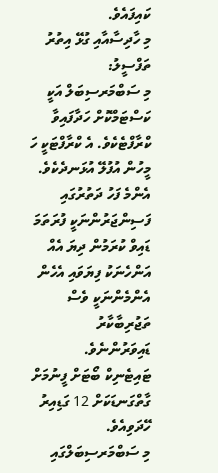ކައިފައެވެ.
މި ހާދިސާއާއި ގުޅޭ އިތުރު ތަފްސީލު:
މި ސަބްމަރސިބަލް އަކީ ކަސްޓަމްކޮށް ހަދާފައިވާ ކްރާފްޓެކެވެ. އެ ކްރާފްޓަކީ ހަ މީހުން އުފުލޭ އުޅަނދެކެވެ.
އެންމެ ފަހު ދަތުރުގައި ފަސިންޖަރުންނަކީ ފުރަތަމަ ޑައިވް ކުރަމުން ދިޔަ އެއް އަންހެނަކު ފިޔަވައި އެހެން އެންމެންނަކީ ވެސް ތަޖުރިބާކާރު ޑައިވަރުންނެވެ.
ޓައިޓެނިކް ބޯޓަށް ފީނުމަށް ގާތްގަނޑަކަށް 12 ގަޑިއިރު ހޭދަވިއެވެ.
މި ސަބްމަރސިބަލްގައި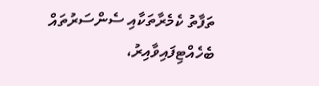ތަފާތު ކެމެރާތަކާއި ސެންސަރުތައް ބެހެއްޓިފައިވާއިރު،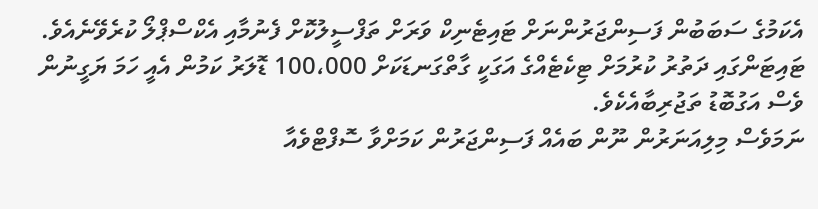އެކަމުގެ ސަބަބުން ފަސިންޖަރުންނަށް ޓައިޓެނިކް ވަރަށް ތަފްސީލުކޮށް ފެނުމާއި އެކްސްޕްލޯ ކުރެވޭނެއެވެ.
ޓައިޓަންގައި ދަތުރު ކުރުމަށް ޓިކެޓެއްގެ އަގަކީ ގާތްގަނޑަކަށް 100،000 ޑޮލަރު ކަމުން އެއީ ހަމަ ޔަގީނުން ވެސް އަގުބޮޑު ތަޖުރިބާއެކެވެ.
ނަމަވެސް މިލިއަނަރުން ނޫން ބައެއް ފަސިންޖަރުން ކަމަށްވާ ސޮފްޓްވެއާ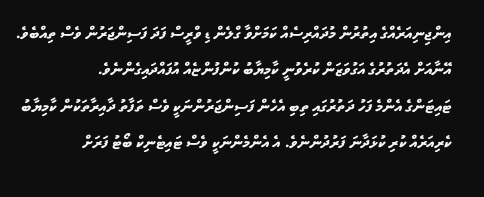އިންޖިނިއަރެއްގެ އިތުރުން މުދައްރިސެއް ކަމަށްވާ ގްލެން ޑި ވްރީސް ފަދަ ފަސިންޖަރުން ވެސް ތިއްބެވެ. އޭނާއަށް އެދަތުރުގެ އަގުވަޒަން ކުރެވުނީ ކާމިޔާބު ކުންފުންޏެއް އުފައްދައިގެންނެވެ.
ޓައިޓަންގެ އެންމެ ފަހު ދަތުރުގައި ތިބި އެހެން ފަސިންޖަރުންނަކީ ވެސް ތަފާތު ދާއިރާތަކުން ކާމިޔާބު ކެރިއަރެއް ކުރި ކުޅަދާނަ ފަރުދުންނެވެ. އެ އެންމެންނަކީ ވެސް ޓައިޓެނިކް ބޯޓު ފަރަށް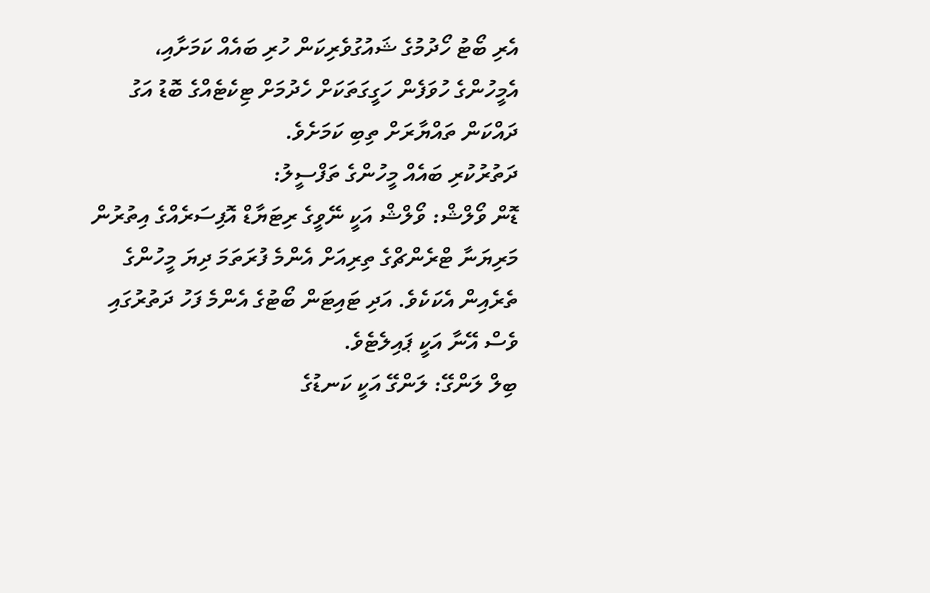އެރި ބޯޓު ހޯދުމުގެ ޝައުގުވެރިކަން ހުރި ބައެއް ކަމަށާއި، އެމީހުންގެ ހުވަފެން ހަގީގަތަކަށް ހެދުމަށް ޓިކެޓެއްގެ ބޮޑު އަގު ދައްކަން ތައްޔާރަށް ތިބި ކަމަށެވެ.
ދަތުރުކުރި ބައެއް މީހުންގެ ތަފްސީލު:
ޑޮން ވޯލްޝް: ވޯލްޝް އަކީ ނޭވީގެ ރިޓަޔާޑް އޮފިސަރެއްގެ އިތުރުން މަރިޔަނާ ޓްރެންޗްގެ ތިރިއަށް އެންމެ ފުރަތަމަ ދިޔަ މީހުންގެ ތެރެއިން އެކަކެވެ. އަދި ޓައިޓަން ބޯޓުގެ އެންމެ ފަހު ދަތުރުގައި ވެސް އޭނާ އަކީ ޕައިލެޓެވެ.
ބިލް ލަންގޭ: ލަންގޭ އަކީ ކަނޑުގެ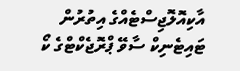އާކިއޮލޮޖިސްޓެއްގެ އިތުރުން ޓައިޓެނިކް ސާވޭ ޕްރޮޖެކްޓްގެ ކޯ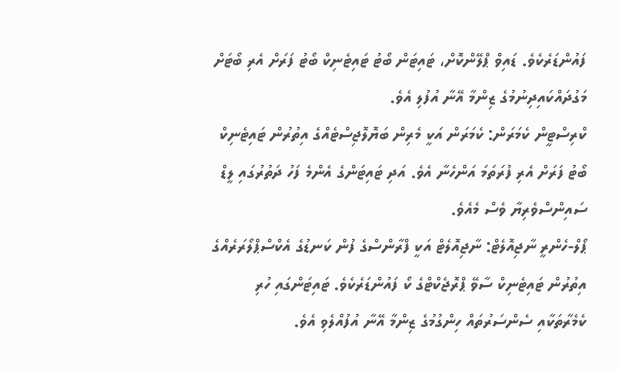ފައުންޑަރެކެވެ. ޑައިވް ޕްލޭންކޮށް، ޓައިޓަން ބޯޓު ޓައިޓެނިކް ބޯޓު ފަރަށް އެރި ބޯޓަށް މަގުދައްކައިދިނުމުގެ ޒިންމާ އޭނާ އުފުލި އެވެ.
ކްރިސްޓީން ކެމަރަން: ކެމަރަން އަކީ މެރިން ބަޔޮލޮޖިސްޓެއްގެ އިތުރުން ޓައިޓެނިކް ބޯޓު ފަރަށް އެރި ފުރަތަމަ އަންހެނާ އެވެ. އަދި ޓައިޓަންގެ އެންމެ ފަހު ދަތުރުގައި ލީޑް ސައިންސްވެރިޔާ ވެސް މެއެވެ.
ޕޯލް-ހެންރީ ނާޖިއޮލެޓް: ނާޖިއޮލެޓް އަކީ ފްރާންސްގެ ފުން ކަނޑުގެ އެކްސްޕްލޯރަރެއްގެ އިތުރުން ޓައިޓެނިކް ސާވޭ ޕްރޮޖެކްޓްގެ ކޯ ފައުންޑަރެކެވެ. ޓައިޓަންގައި ހުރި ކެމެރާތަކާއި ސެންސަރުތައް ހިންގުމުގެ ޒިންމާ އޭނާ އުފުއްލެވި އެވެ.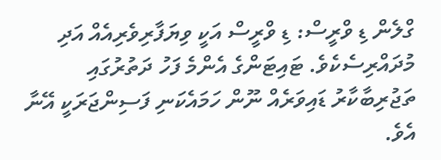ގްލެން ޑި ވްރީސް: ޑި ވްރީސް އަކީ ވިޔަފާރިވެރިއެއް އަދި މުދައްރިސެކެވެ. ޓައިޓަންގެ އެންމެ ފަހު ދަތުރުގައި ތަޖުރިބާކާރު ޑައިވަރެއް ނޫން ހަމައެކަނި ފަސިންޖަރަކީ އޭނާ އެވެ.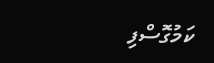ކަމުގޮސްފި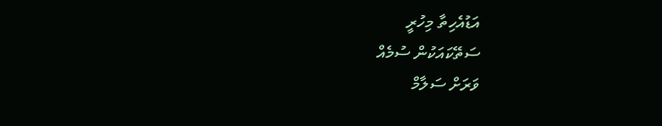އަޑުއެހިތާ މިހުރީ
ސަތޭކައަކުން ސުމެއް
ވަރަށް ސަލާމް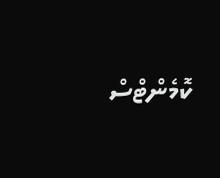ކޮމެންޓްސް